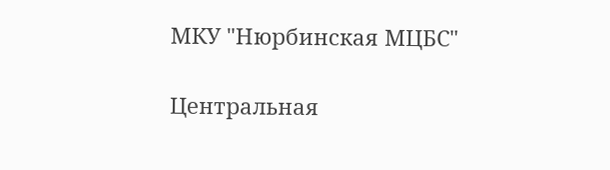МКУ "Нюрбинская МЦБС"

Центральная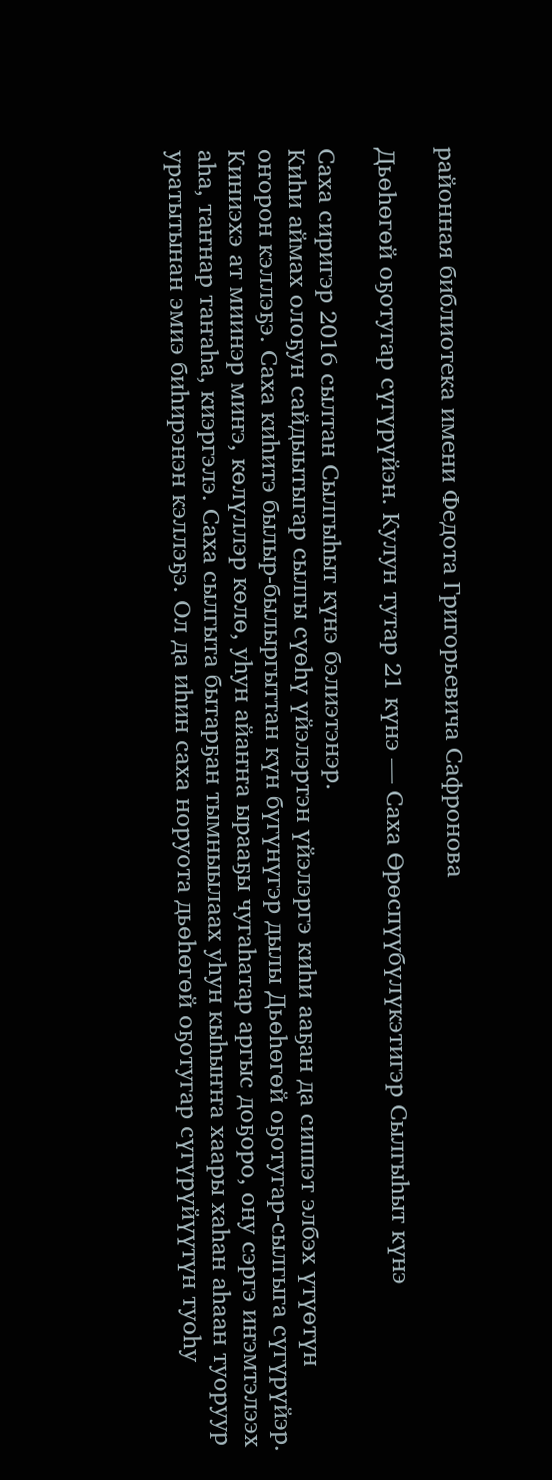районная библиотека имени Федота Григорьевича Сафронова

Дьөһөгөй оҕотугар сүгүрүйэн. Кулун тутар 21 күнэ — Саха Өрөспүүбүлүкэтигэр Сылгыһыт күнэ

Саха сиригэр 2016 сылтан Сылгыһыт күнэ бэлиэтэнэр.
Киһи аймах олоҕун сайдыытыгар сылгы сүөһү үйэлэртэн үйэлэргэ киһи ааҕан да сиппэт элбэх үтүөтүн оҥорон кэллэҕэ. Саха киһитэ былыр-былыргыттан күн бүгүнүгэр дылы Дьөһөгөй оҕотугар-сылгыга сүгүрүйэр. Киниэхэ ат миинэр миҥэ, көлүллэр көлө, уһун айаҥҥа ырааҕы чугаһатар аргыс доҕоро, ону сэргэ иҥэмтэлээх аһа, таҥнар таҥаһа, киэргэлэ. Саха сылгыта бытарҕан тымныылаах уһун кыһыҥҥа хаары хаһан аһаан туоруур уратытынан эмиэ биһирэнэн кэллэҕэ. Ол да иһин саха норуота дьөһөгөй оҕотугар сүгүрүйүүтүн туоһу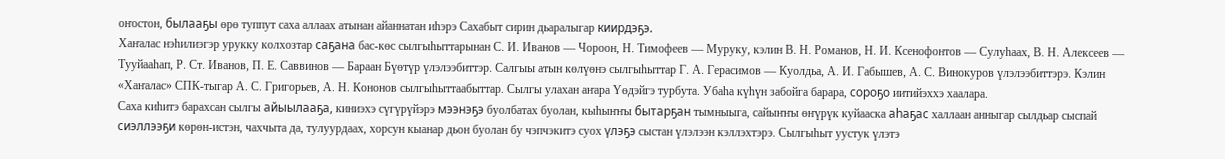оҥостон, былааҕы өрө туппут саха аллаах атынан айаннатан иһэрэ Сахабыт сирин дьаралыгар киирдэҕэ.
Хаҥалас нэһилиэгэр урукку колхозтар саҕана бас-көс сылгыһыттарынан С. И. Иванов — Чороон, Н. Тимофеев — Муруку, кэлин В. Н. Романов, Н. И. Ксенофонтов — Сулуһаах, В. Н. Алексеев — Тууйааһап, Р. Ст. Иванов, П. Е. Саввинов — Бараан Бүөтүр үлэлээбиттэр. Салгыы атын көлүөнэ сылгыһыттар Г. А. Герасимов — Куолдьа, А. И. Габышев, А. С. Винокуров үлэлээбиттэрэ. Кэлин «Хаҥалас» СПК-тыгар А. С. Григорьев, А. Н. Кононов сылгыһыттаабыттар. Сылгы улахан аҥара Үөдэйгэ турбута. Убаһа күһүн забойга барара, сороҕо иитийэххэ хаалара.
Саха киһитэ барахсан сылгы айыылааҕа, киниэхэ сүгүрүйэрэ мээнэҕэ буолбатах буолан, кыһыҥҥы бытарҕан тымныыга, сайыҥҥы өҥүрүк куйааска аһаҕас халлаан анныгар сылдьар сыспай сиэллээҕи көрөн-истэн, чахчыта да, тулуурдаах, хорсун кыанар дьон буолан бу чэпчэкитэ суох үлэҕэ сыстан үлэлээн кэллэхтэрэ. Сылгыһыт уустук үлэтэ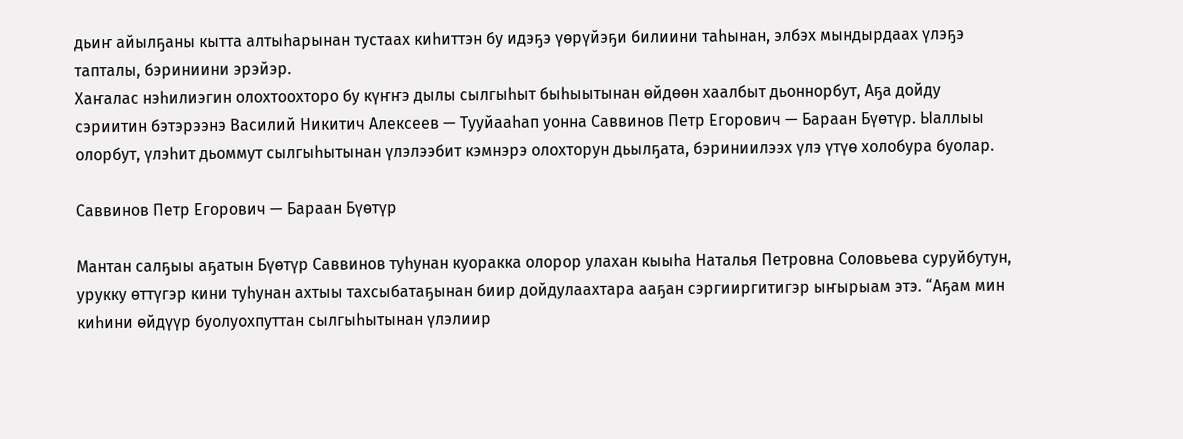дьиҥ айылҕаны кытта алтыһарынан тустаах киһиттэн бу идэҕэ үөрүйэҕи билиини таһынан, элбэх мындырдаах үлэҕэ тапталы, бэриниини эрэйэр.
Хаҥалас нэһилиэгин олохтоохторо бу күҥҥэ дылы сылгыһыт быһыытынан өйдөөн хаалбыт дьоннорбут, Аҕа дойду сэриитин бэтэрээнэ Василий Никитич Алексеев — Тууйааһап уонна Саввинов Петр Егорович — Бараан Бүөтүр. Ыаллыы олорбут, үлэһит дьоммут сылгыһытынан үлэлээбит кэмнэрэ олохторун дьылҕата, бэриниилээх үлэ үтүө холобура буолар.

Саввинов Петр Егорович — Бараан Бүөтүр

Мантан салҕыы аҕатын Бүөтүр Саввинов туһунан куоракка олорор улахан кыыһа Наталья Петровна Соловьева суруйбутун, урукку өттүгэр кини туһунан ахтыы тахсыбатаҕынан биир дойдулаахтара ааҕан сэргииргитигэр ыҥырыам этэ. “Аҕам мин киһини өйдүүр буолуохпуттан сылгыһытынан үлэлиир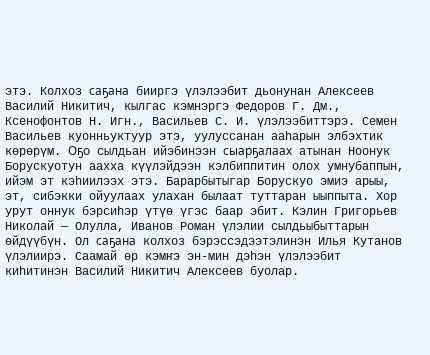этэ. Колхоз саҕана бииргэ үлэлээбит дьонунан Алексеев Василий Никитич, кылгас кэмнэргэ Федоров Г. Дм., Ксенофонтов Н. Игн., Васильев С. И. үлэлээбиттэрэ. Семен Васильев куонньуктуур этэ, уулуссанан ааһарын элбэхтик көрөрүм. Оҕо сылдьан ийэбинээн сыарҕалаах атынан Ноонук Борускуотун аахха күүлэйдээн кэлбиппитин олох умнубаппын, ийэм эт кэһиилээх этэ. Барарбытыгар Борускуо эмиэ арыы, эт, сибэкки ойуулаах улахан былаат туттаран ыыппыта. Хор урут оннук бэрсиһэр үтүө үгэс баар эбит. Кэлин Григорьев Николай — Олулла, Иванов Роман үлэлии сылдьыбыттарын өйдүүбүн. Ол саҕана колхоз бэрэссэдээтэлинэн Илья Кутанов үлэлиирэ. Саамай өр кэмҥэ эн-мин дэһэн үлэлээбит киһитинэн Василий Никитич Алексеев буолар.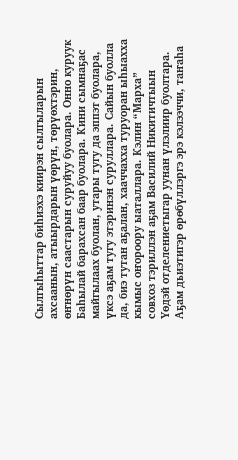Сылгыһыттар биһиэхэ киирэн сылгыларын ахсаанын, атыырдарын үөрүн, төрүөхтэрин, өҥнөрүн саастарын суруйуу буолара. Онно куруук Баһылай барахсан баар буолара. Кини сымнаҕас майгылаах буолан, утары тугу да эппэт буолара, үксэ аҕам тугу этэринэн суруллара. Сайын буолла да, биэ тутан аҕалан, хааччахха туруоран ыһыахха кымыс оҥороору ыаталлара. Кэлин “Марха” совхоз тэриллэн аҕам Василий Никитичтыын Үөдэй отделениетыгар уунан үлэлиир буолтара. Аҕам дьиэтигэр өрөбүллэргэ эрэ кэлээччи, таҥаһа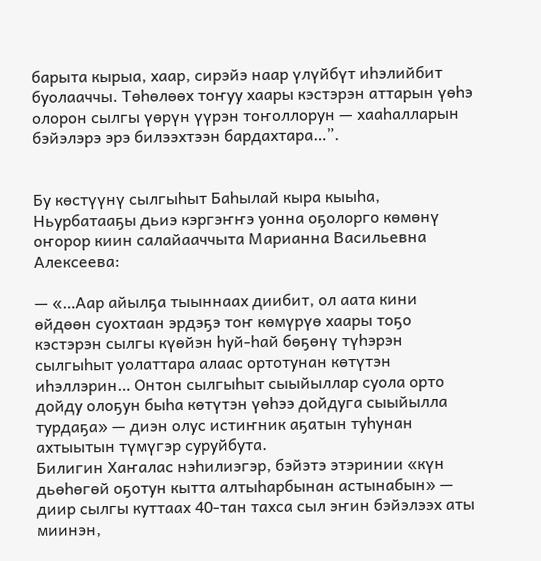барыта кырыа, хаар, сирэйэ наар үлүйбүт иһэлийбит буолааччы. Төһөлөөх тоҥуу хаары кэстэрэн аттарын үөһэ олорон сылгы үөрүн үүрэн тоҥоллорун — хааһалларын бэйэлэрэ эрэ билээхтээн бардахтара…”.


Бу көстүүнү сылгыһыт Баһылай кыра кыыһа, Ньурбатааҕы дьиэ кэргэҥҥэ уонна оҕолорго көмөнү оҥорор киин салайааччыта Марианна Васильевна Алексеева:

— «…Аар айылҕа тыыннаах диибит, ол аата кини өйдөөн суохтаан эрдэҕэ тоҥ көмүрүө хаары тоҕо кэстэрэн сылгы күөйэн һуй-һай бөҕөнү түһэрэн сылгыһыт уолаттара алаас ортотунан көтүтэн иһэллэрин… Онтон сылгыһыт сыыйыллар суола орто дойду олоҕун быһа көтүтэн үөһээ дойдуга сыыйылла турдаҕа» — диэн олус истиҥник аҕатын туһунан ахтыытын түмүгэр суруйбута.
Билигин Хаҥалас нэһилиэгэр, бэйэтэ этэринии «күн дьөһөгөй оҕотун кытта алтыһарбынан астынабын» — диир сылгы куттаах 40-тан тахса сыл эҥин бэйэлээх аты миинэн,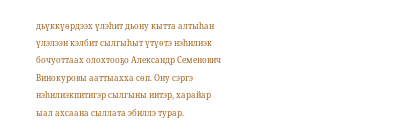дьүккүөрдээх үлэһит дьону кытта алтыһан үлэлээн кэлбит сылгыһыт үтүөтэ нэһилиэк бочуоттаах олохтооҕо Александр Семенович Винокуровы ааттыахха сөп. Ону сэргэ нэһилиэкпитигэр сылгыны иитэр, харайар ыал ахсаана сыллата эбиллэ турар.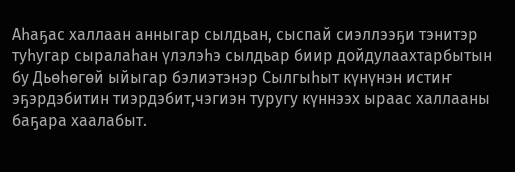Аһаҕас халлаан анныгар сылдьан, сыспай сиэллээҕи тэнитэр туһугар сыралаһан үлэлэһэ сылдьар биир дойдулаахтарбытын бу Дьөһөгөй ыйыгар бэлиэтэнэр Сылгыһыт күнүнэн истиҥ эҕэрдэбитин тиэрдэбит,чэгиэн туругу күннээх ыраас халлааны баҕара хаалабыт.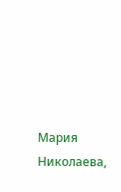Мария Николаева,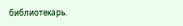библиотекарь.